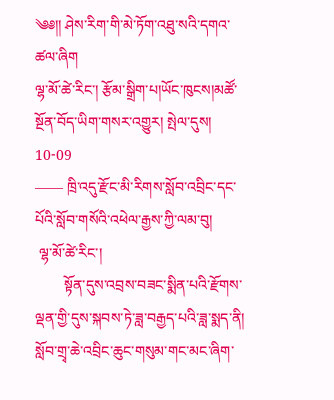༄༅།། ཤེས་རིག་གི་མེ་ཏོག་འཐུ་སའི་དགའ་ཚལ་ཞིག
ལྷ་མོ་ཚེ་རིང་། རྩོམ་སྒྲིག་པ།ཡོང་ཁུངས།མཚོ་སྔོན་བོད་ཡིག་གསར་འགྱུར། སྤེལ་དུས། 10-09
—— ཁྲི་འདུ་རྫོང་མི་རིགས་སློབ་འབྲིང་དང་པོའི་སློབ་གསོའི་འཕེལ་རྒྱས་ཀྱི་ལམ་བུ།
 ལྷ་མོ་ཚེ་རིང་།
        སྟོན་དུས་འབྲས་བཟང་སྨིན་པའི་རྫོགས་ལྡན་གྱི་དུས་སྐབས་ཏེ་ཟླ་བརྒྱད་པའི་ཟླ་སྨད་ནི། སློབ་གྲྭ་ཆེ་འབྲིང་ཆུང་གསུམ་གང་མང་ཞིག་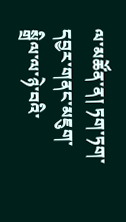ལ་མཚོན་ན། ཏག་ཏག་དབྱར་གནང་མཇུག་སྒྲིལ་ལ་ཉེ་བའི་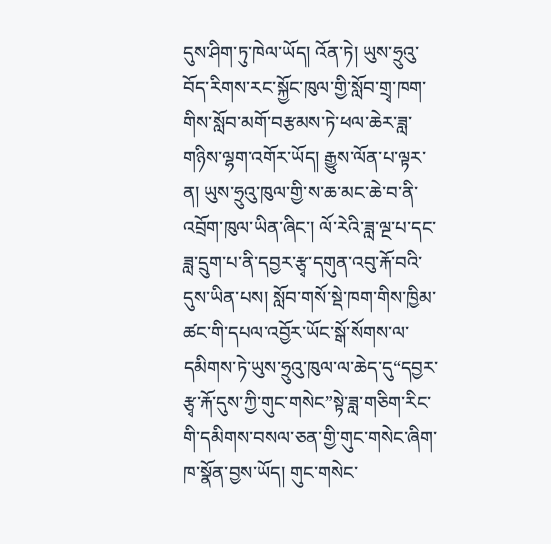དུས་ཤིག་ཏུ་ཁེལ་ཡོད། འོན་ཏེ། ཡུས་ཧྲུའུ་བོད་རིགས་རང་སྐྱོང་ཁུལ་གྱི་སློབ་གྲྭ་ཁག་གིས་སློབ་མགོ་བརྩམས་ཏེ་ཕལ་ཆེར་ཟླ་གཉིས་ལྷག་འགོར་ཡོད། རྒྱུས་ལོན་པ་ལྟར་ན། ཡུས་ཧྲུའུ་ཁུལ་གྱི་ས་ཆ་མང་ཆེ་བ་ནི་འབྲོག་ཁུལ་ཡིན་ཞིང་། ལོ་རེའི་ཟླ་ལྔ་པ་དང་ཟླ་དྲུག་པ་ནི་དབྱར་རྩྭ་དགུན་འབུ་རྐོ་བའི་དུས་ཡིན་པས། སློབ་གསོ་སྡེ་ཁག་གིས་ཁྱིམ་ཚང་གི་དཔལ་འབྱོར་ཡོང་སྒོ་སོགས་ལ་དམིགས་ཏེ་ཡུས་ཧྲུའུ་ཁུལ་ལ་ཆེད་དུ“དབྱར་རྩྭ་རྐོ་དུས་ཀྱི་གུང་གསེང”སྟེ་ཟླ་གཅིག་རིང་གི་དམིགས་བསལ་ཅན་གྱི་གུང་གསེང་ཞིག་ཁ་སྣོན་བྱས་ཡོད། གུང་གསེང་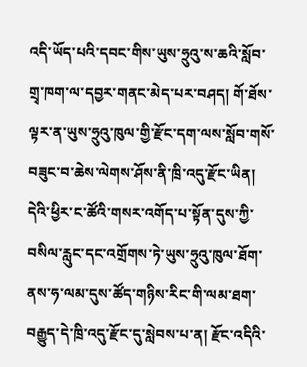འདི་ཡོད་པའི་དབང་གིས་ཡུས་ཧྲུའུ་ས་ཆའི་སློབ་གྲྭ་ཁག་ལ་དབྱར་གནང་མེད་པར་བཤད། གོ་ཐོས་ལྟར་ན་ཡུས་ཧྲུའུ་ཁུལ་གྱི་རྫོང་དག་ལས་སློབ་གསོ་བཟུང་བ་ཆེས་ལེགས་ཤོས་ནི་ཁྲི་འདུ་རྫོང་ཡིན། དེའི་ཕྱིར་ང་ཚོའི་གསར་འགོད་པ་སྟོན་དུས་ཀྱི་བསིལ་རླུང་དང་འགྲོགས་ཏེ་ཡུས་ཧྲུའུ་ཁུལ་ཐོག་ནས་ཧ་ལམ་དུས་ཚོད་གཉིས་རིང་གི་ལམ་ཐག་བརྒྱུད་དེ་ཁྲི་འདུ་རྫོང་དུ་སླེབས་པ་ན། རྫོང་འདིའི་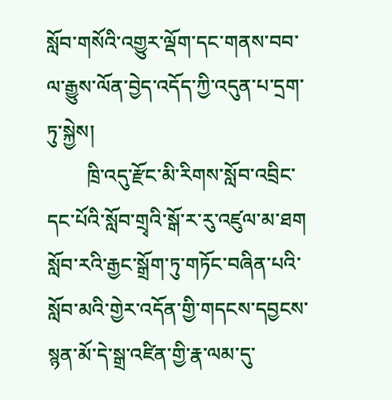སློབ་གསོའི་འགྱུར་ལྡོག་དང་གནས་བབ་ལ་རྒྱུས་ལོན་བྱེད་འདོད་ཀྱི་འདུན་པ་དྲག་ཏུ་སྐྱེས།
        ཁྲི་འདུ་རྫོང་མི་རིགས་སློབ་འབྲིང་དང་པོའི་སློབ་གྲྭའི་སྒོ་ར་རུ་འཛུལ་མ་ཐག སློབ་རའི་རྒྱང་སྒྲོག་ཏུ་གཏོང་བཞིན་པའི་སློབ་མའི་གྱེར་འདོན་གྱི་གདངས་དབྱངས་སྙན་མོ་དེ་སྒྲ་འཛིན་གྱི་རྣ་ལམ་དུ་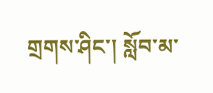གྲགས་ཤིང་། སློབ་མ་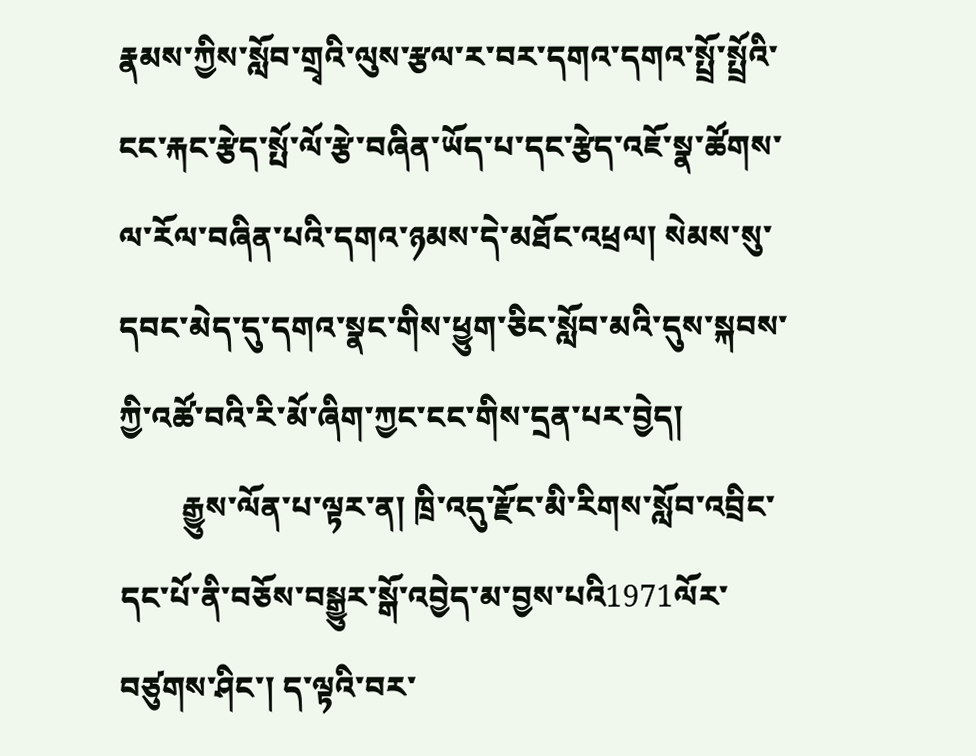རྣམས་ཀྱིས་སློབ་གྲྭའི་ལུས་རྩལ་ར་བར་དགའ་དགའ་སྤྲོ་སྤྲོའི་ངང་རྐང་རྩེད་སྤོ་ལོ་རྩེ་བཞིན་ཡོད་པ་དང་རྩེད་འཇོ་སྣ་ཚོགས་ལ་རོལ་བཞིན་པའི་དགའ་ཉམས་དེ་མཐོང་འཕྲལ། སེམས་སུ་དབང་མེད་དུ་དགའ་སྣང་གིས་ཕྱུག་ཅིང་སློབ་མའི་དུས་སྐབས་ཀྱི་འཚོ་བའི་རི་མོ་ཞིག་ཀྱང་ངང་གིས་དྲན་པར་བྱེད།
        རྒྱུས་ལོན་པ་ལྟར་ན། ཁྲི་འདུ་རྫོང་མི་རིགས་སློབ་འབྲིང་དང་པོ་ནི་བཅོས་བསྒྱུར་སྒོ་འབྱེད་མ་བྱས་པའི1971ལོར་བཙུགས་ཤིང་། ད་ལྟའི་བར་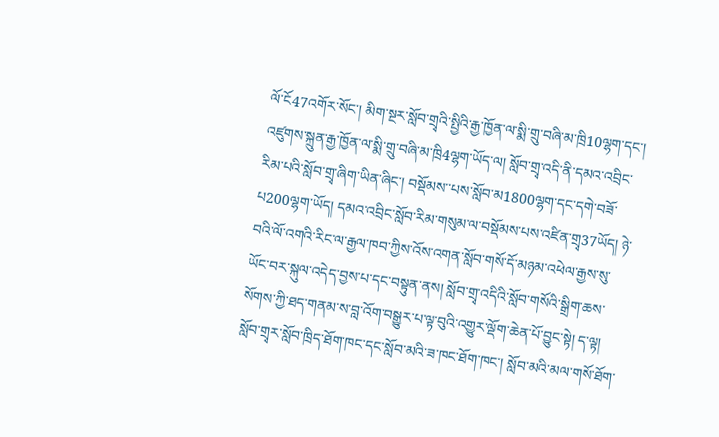ལོ་ངོ47འགོར་སོང་། མིག་སྔར་སློབ་གྲྭའི་སྤྱིའི་རྒྱ་ཁྱོན་ལ་སྨི་གྲུ་བཞི་མ་ཁྲི10ལྷག་དང་། འཛུགས་སྐྲུན་རྒྱ་ཁྱོན་ལ་སྨི་གྲུ་བཞི་མ་ཁྲི4ལྷག་ཡོད་ལ། སློབ་གྲྭ་འདི་ནི་དམའ་འབྲིང་རིམ་པའི་སློབ་གྲྭ་ཞིག་ཡིན་ཞིང་། བསྡོམས་་པས་སློབ་མ1800ལྷག་དང་དགེ་བཟོ་པ200ལྷག་ཡོད། དམའ་འབྲིང་སློབ་རིམ་གསུམ་ལ་བསྡོམས་པས་འཛིན་གྲྭ37ཡོད། ཉེ་བའི་ལོ་འགའི་རིང་ལ་རྒྱལ་ཁབ་ཀྱིས་འོས་འགན་སློབ་གསོ་དོ་མཉམ་འཕེལ་རྒྱས་སུ་ཡོང་བར་སྐུལ་འདེད་བྱས་པ་དང་བསྟུན་ནས། སློབ་གྲྭ་འདིའི་སློབ་གསོའི་སྒྲིག་ཆས་སོགས་ཀྱི་ཐད་གནམ་ས་བླ་འོག་བསྒྱུར་པ་ལྟ་བུའི་འགྱུར་ལྡོག་ཆེན་པོ་བྱུང་སྟེ། ད་ལྟ། སློབ་གྲྭར་སློབ་ཁྲིད་ཐོག་ཁང་དང་སློབ་མའི་ཟ་ཁང་ཐོག་ཁང་། སློབ་མའི་མལ་གསོ་ཐོག་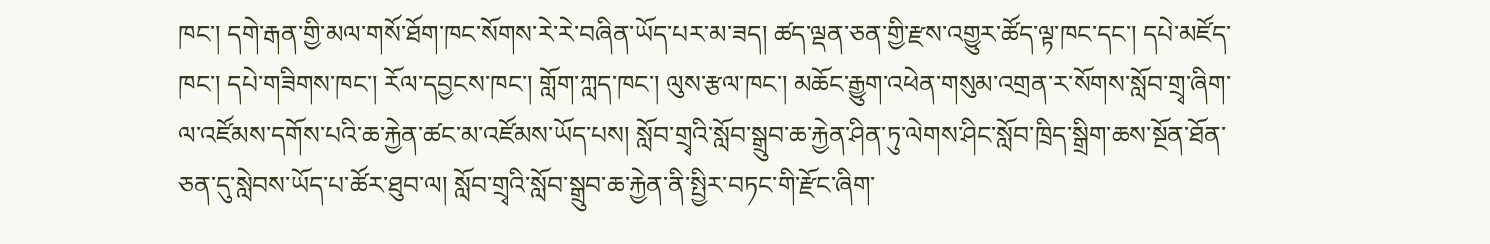ཁང་། དགེ་རྒན་གྱི་མལ་གསོ་ཐོག་ཁང་སོགས་རེ་རེ་བཞིན་ཡོད་པར་མ་ཟད། ཚད་ལྡན་ཅན་གྱི་རྫས་འགྱུར་ཚོད་ལྟ་ཁང་དང་། དཔེ་མཛོད་ཁང་། དཔེ་གཟིགས་ཁང་། རོལ་དབྱངས་ཁང་། གློག་ཀླད་ཁང་། ལུས་རྩལ་ཁང་། མཆོང་རྒྱུག་འཕེན་གསུམ་འགྲན་ར་སོགས་སློབ་གྲྭ་ཞིག་ལ་འཛོམས་དགོས་པའི་ཆ་རྐྱེན་ཚང་མ་འཛོམས་ཡོད་པས། སློབ་གྲྭའི་སློབ་སྒྲུབ་ཆ་རྐྱེན་ཤིན་ཏུ་ལེགས་ཤིང་སློབ་ཁྲིད་སྒྲིག་ཆས་སྔོན་ཐོན་ཅན་དུ་སླེབས་ཡོད་པ་ཚོར་ཐུབ་ལ། སློབ་གྲྭའི་སློབ་སྒྲུབ་ཆ་རྐྱེན་ནི་སྤྱིར་བཏང་གི་རྫོང་ཞིག་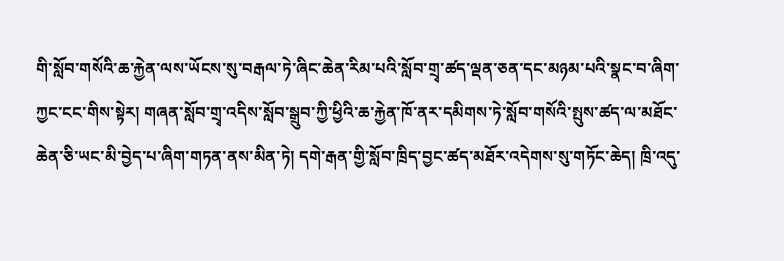གི་སློབ་གསོའི་ཆ་རྐྱེན་ལས་ཡོངས་སུ་བརྒལ་ཏེ་ཞིང་ཆེན་རིམ་པའི་སློབ་གྲྭ་ཚད་ལྡན་ཅན་དང་མཉམ་པའི་སྣང་བ་ཞིག་ཀྱང་ངང་གིས་སྟེར། གཞན་སློབ་གྲྭ་འདིས་སློབ་སྒྲུབ་ཀྱི་ཕྱིའི་ཆ་རྐྱེན་ཁོ་ནར་དམིགས་ཏེ་སློབ་གསོའི་སྤུས་ཚད་ལ་མཐོང་ཆེན་ཅི་ཡང་མི་བྱེད་པ་ཞིག་གཏན་ནས་མིན་ཏེ། དགེ་རྒན་གྱི་སློབ་ཁྲིད་བྱང་ཚད་མཐོར་འདེགས་སུ་གཏོང་ཆེད། ཁྲི་འདུ་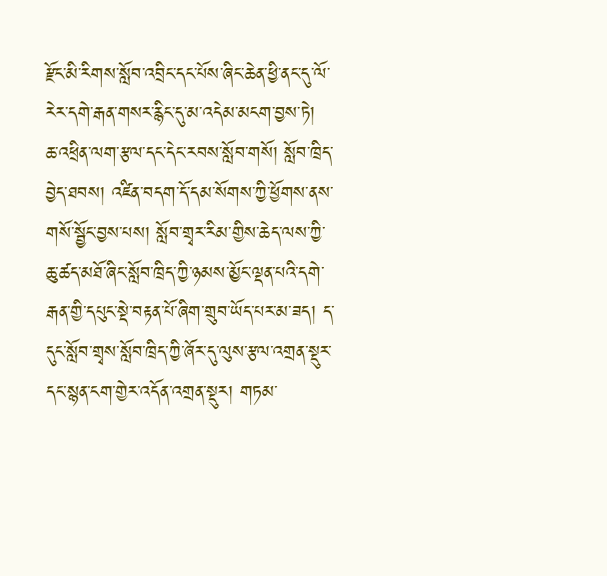རྫོང་མི་རིགས་སློབ་འབྲིང་དང་པོས་ཞིང་ཆེན་ཕྱི་ནང་དུ་ལོ་རེར་དགེ་རྒན་གསར་རྙིང་དུ་མ་འདེམ་མངག་བྱས་ཏེ། ཆ་འཕྲིན་ལག་རྩལ་དང་དེང་རབས་སློབ་གསོ། སློབ་ཁྲིད་བྱེད་ཐབས། འཛིན་བདག་དོ་དམ་སོགས་ཀྱི་ཕྱོགས་ནས་གསོ་སྦྱོང་བྱས་པས། སློབ་གྲྭར་རིམ་གྱིས་ཆེད་ལས་ཀྱི་ཆུ་ཚད་མཐོ་ཞིང་སློབ་ཁྲིད་ཀྱི་ཉམས་མྱོང་ལྡན་པའི་དགེ་རྒན་གྱི་དཔུང་སྡེ་བརྟན་པོ་ཞིག་གྲུབ་ཡོད་པར་མ་ཟད། ད་དུང་སློབ་གྲྭས་སློབ་ཁྲིད་ཀྱི་ཞོར་དུ་ལུས་རྩལ་འགྲན་སྡུར་དང་སྙན་ངག་གྱེར་འདོན་འགྲན་སྡུར། གཏམ་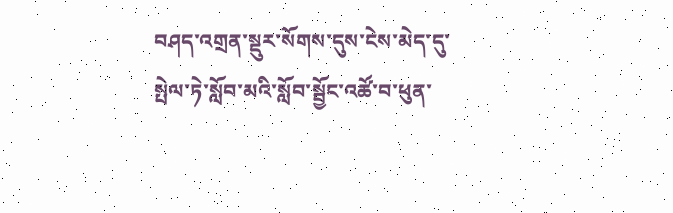བཤད་འགྲན་སྡུར་སོགས་དུས་ངེས་མེད་དུ་སྤེལ་ཏེ་སློབ་མའི་སློབ་སྦྱོང་འཚོ་བ་ཕུན་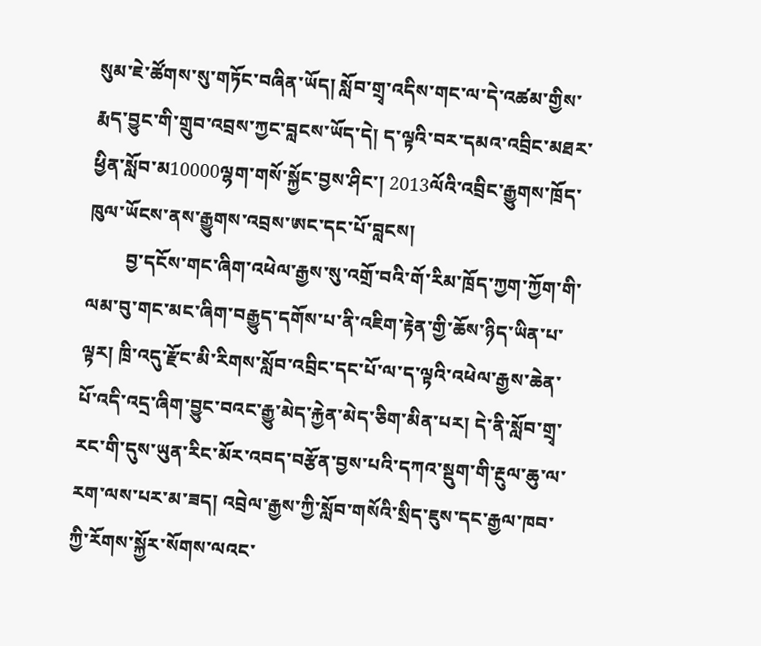སུམ་ཇེ་ཚོགས་སུ་གཏོང་བཞིན་ཡོད། སློབ་གྲྭ་འདིས་གང་ལ་དེ་འཚམ་གྱིས་རྨད་བྱུང་གི་གྲུབ་འབྲས་ཀྱང་བླངས་ཡོད་དེ། ད་ལྟའི་བར་དམའ་འབྲིང་མཐར་ཕྱིན་སློབ་མ10000ལྷག་གསོ་སྐྱོང་བྱས་ཤིང་། 2013ལོའི་འབྲིང་རྒྱུགས་ཁྲོད་ཁུལ་ཡོངས་ནས་རྒྱུགས་འབྲས་ཨང་དང་པོ་བླངས།
        བྱ་དངོས་གང་ཞིག་འཕེལ་རྒྱས་སུ་འགྲོ་བའི་གོ་རིམ་ཁྲོད་ཀྱག་ཀྱོག་གི་ལམ་བུ་གང་མང་ཞིག་བརྒྱུད་དགོས་པ་ནི་འཇིག་རྟེན་གྱི་ཆོས་ཉིད་ཡིན་པ་ལྟར། ཁྲི་འདུ་རྫོང་མི་རིགས་སློབ་འབྲིང་དང་པོ་ལ་ད་ལྟའི་འཕེལ་རྒྱས་ཆེན་པོ་འདི་འདྲ་ཞིག་བྱུང་བའང་རྒྱུ་མེད་རྐྱེན་མེད་ཅིག་མིན་པར། དེ་ནི་སློབ་གྲྭ་རང་གི་དུས་ཡུན་རིང་མོར་འབད་བརྩོན་བྱས་པའི་དཀའ་སྡུག་གི་རྔུལ་ཆུ་ལ་རག་ལས་པར་མ་ཟད། འབྲེལ་རྒྱས་ཀྱི་སློབ་གསོའི་སྲིད་ཇུས་དང་རྒྱལ་ཁབ་ཀྱི་རོགས་སྐྱོར་སོགས་ལའང་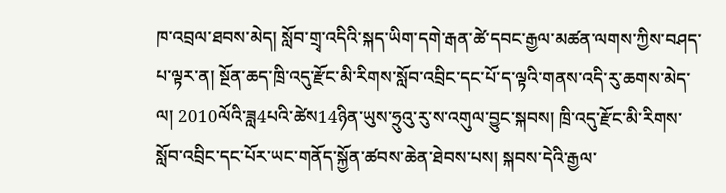ཁ་འབྲལ་ཐབས་མེད། སློབ་གྲྭ་འདིའི་སྐད་ཡིག་དགེ་རྒན་ཚེ་དབང་རྒྱལ་མཚན་ལགས་ཀྱིས་བཤད་པ་ལྟར་ན། སྔོན་ཆད་ཁྲི་འདུ་རྫོང་མི་རིགས་སློབ་འབྲིང་དང་པོ་ད་ལྟའི་གནས་འདི་རུ་ཆགས་མེད་ལ། 2010ལོའི་ཟླ4པའི་ཚེས14ཉིན་ཡུས་ཧྲུའུ་རུ་ས་འགུལ་བྱུང་སྐབས། ཁྲི་འདུ་རྫོང་མི་རིགས་སློབ་འབྲིང་དང་པོར་ཡང་གནོད་སྐྱོན་ཚབས་ཆེན་ཐེབས་པས། སྐབས་དེའི་རྒྱལ་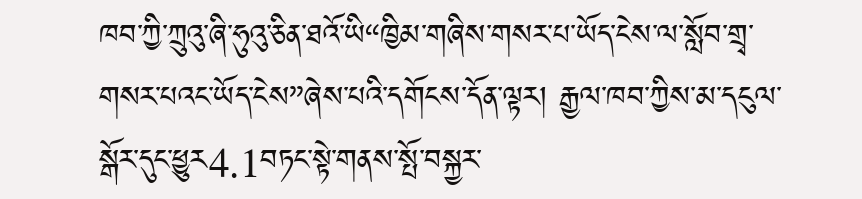ཁབ་ཀྱི་ཀྲུའུ་ཞི་ཧུའུ་ཅིན་ཐའོ་ཡི“ཁྱིམ་གཞིས་གསར་པ་ཡོད་ངེས་ལ་སློབ་གྲྭ་གསར་པའང་ཡོད་ངེས”ཞེས་པའི་དགོངས་དོན་ལྟར། རྒྱལ་ཁབ་ཀྱིས་མ་དངུལ་སྒོར་དུང་ཕྱུར4.1བཏང་སྟེ་གནས་སྤོ་བསྐྱར་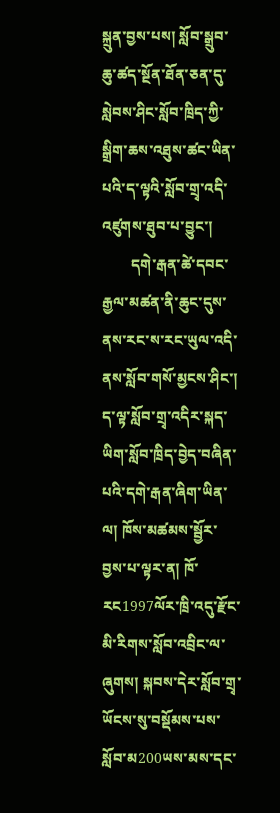སྐྲུན་བྱས་པས། སློབ་སྒྲུབ་ཆུ་ཚད་སྔོན་ཐོན་ཅན་དུ་སླེབས་ཤིང་སློབ་ཁྲིད་ཀྱི་སྒྲིག་ཆས་འཐུས་ཚང་ཡིན་པའི་ད་ལྟའི་སློབ་གྲྭ་འདི་འཛུགས་ཐུབ་པ་བྱུང་།
        དགེ་རྒན་ཚེ་དབང་རྒྱལ་མཚན་ནི་ཆུང་དུས་ནས་རང་ས་རང་ཡུལ་འདི་ནས་སློབ་གསོ་མྱངས་ཤིང་། ད་ལྟ་སློབ་གྲྭ་འདིར་སྐད་ཡིག་སློབ་ཁྲིད་བྱེད་བཞིན་པའི་དགེ་རྒན་ཞིག་ཡིན་ལ། ཁོས་མཚམས་སྦྱོར་བྱས་པ་ལྟར་ན། ཁོ་རང1997ལོར་ཁྲི་འདུ་རྫོང་མི་རིགས་སློབ་འབྲིང་ལ་ཞུགས། སྐབས་དེར་སློབ་གྲྭ་ཡོངས་སུ་བསྡོམས་པས་སློབ་མ200ཡས་མས་དང་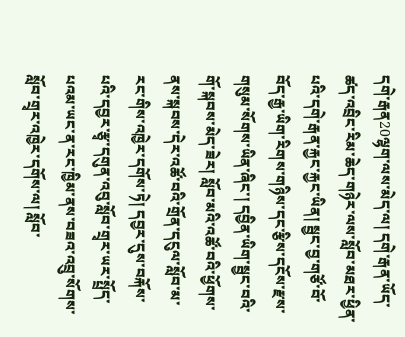དགེ་རྒན20ལྷག་ལས་མེད་ལ། དགེ་རྒན་ཡོད་ཚད་འབྲིང་རིམ་ཆེད་གཉེར་ལས་སློབ་མཐར་ཕྱིན་པའི་དགེ་རྒན་རྐྱང་རྐྱང་ཡིན། སྦྱང་བྱ་གཙོ་བོ་བོད་རྒྱ་ཡིག་རིགས་གཉིས་དང་རྩིས་དངོས་རྫས་གསུམ་སོགས་ཡིན་ཞིང་། དབྱིན་ཡིག་སྦྱང་བའི་གོ་སྐབས་མེད་ཟེར། སློབ་མའི་འཚོ་བའི་ཕྱོགས་ནས་སྐབས་དེར་འཚོ་བའི་གྲོན་དངུལ་སློབ་མ་རང་གིས་འཁྱེར་དགོས་ཏེ། དབྱར་དུས་བརྐོས་པའི་དབྱར་རྩྭ་དགུན་འབུ་སློབ་གྲྭར་ཡར་སྤྲོད་པའམ་ཡང་ན་རང་ཁྱིམ་ནས་བཟའ་འབྲུ་སོགས་སློབ་གྲྭར་འཁྱེར་དགོས་ལ། སློབ་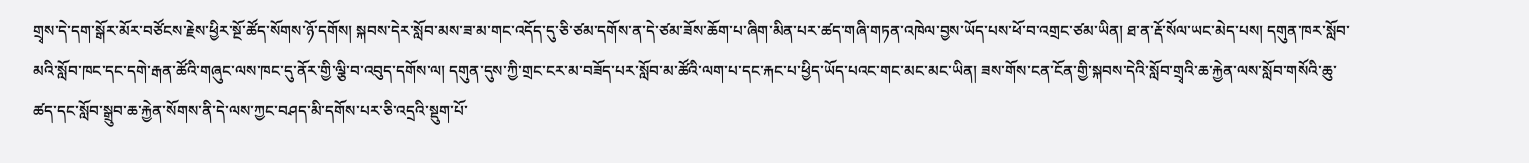གྲྭས་དེ་དག་སྒོར་མོར་བཙོངས་རྗེས་ཕྱིར་སྔོ་ཚོད་སོགས་ཉོ་དགོས། སྐབས་དེར་སློབ་མས་ཟ་མ་གང་འདོད་དུ་ཅི་ཙམ་དགོས་ན་དེ་ཙམ་ཟོས་ཆོག་པ་ཞིག་མིན་པར་ཚད་གཞི་གཏན་འཁེལ་བྱས་ཡོད་པས་ཕོ་བ་འགྲང་ཙམ་ཡིན། ཐ་ན་རྡོ་སོལ་ཡང་མེད་པས། དགུན་ཁར་སློབ་མའི་སློབ་ཁང་དང་དགེ་རྒན་ཚོའི་གཞུང་ལས་ཁང་དུ་ནོར་གྱི་ལྕི་བ་འབུད་དགོས་ལ། དགུན་དུས་ཀྱི་གྲང་ངར་མ་བཟོད་པར་སློབ་མ་ཚོའི་ལག་པ་དང་རྐང་པ་ཕྱིད་ཡོད་པའང་གང་མང་མང་ཡིན། ཟས་གོས་ངན་ངོན་གྱི་སྐབས་དེའི་སློབ་གྲྭའི་ཆ་རྐྱེན་ལས་སློབ་གསོའི་ཆུ་ཚད་དང་སློབ་སྒྲུབ་ཆ་རྐྱེན་སོགས་ནི་དེ་ལས་ཀྱང་བཤད་མི་དགོས་པར་ཅི་འདྲའི་སྡུག་པོ་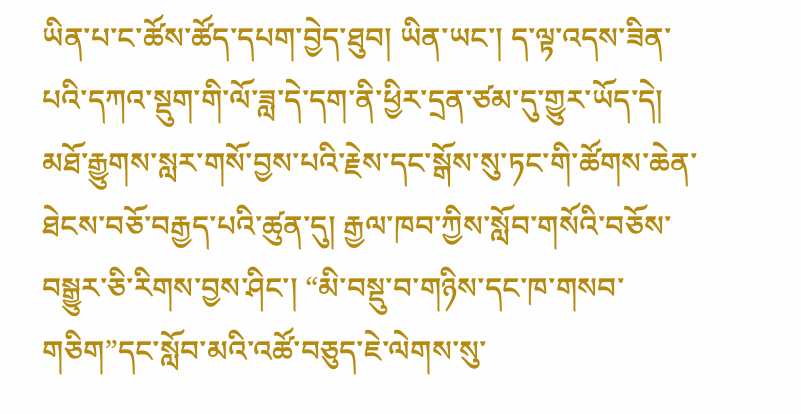ཡིན་པ་ང་ཚོས་ཚོད་དཔག་བྱེད་ཐུབ། ཡིན་ཡང་། ད་ལྟ་འདས་ཟིན་པའི་དཀའ་སྡུག་གི་ལོ་ཟླ་དེ་དག་ནི་ཕྱིར་དྲན་ཙམ་དུ་གྱུར་ཡོད་དེ། མཐོ་རྒྱུགས་སླར་གསོ་བྱས་པའི་རྗེས་དང་སྒོས་སུ་ཏང་གི་ཚོགས་ཆེན་ཐེངས་བཅོ་བརྒྱད་པའི་ཚུན་དུ། རྒྱལ་ཁབ་ཀྱིས་སློབ་གསོའི་བཅོས་བསྒྱུར་ཅི་རིགས་བྱས་ཤིང་། “མི་བསྡུ་བ་གཉིས་དང་ཁ་གསབ་གཅིག”དང་སློབ་མའི་འཚོ་བཅུད་ཇེ་ལེགས་སུ་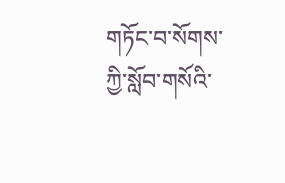གཏོང་བ་སོགས་ཀྱི་སློབ་གསོའི་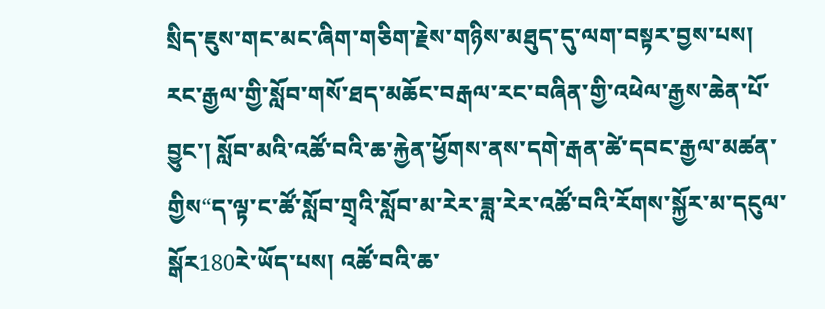སྲིད་ཇུས་གང་མང་ཞིག་གཅིག་རྗེས་གཉིས་མཐུད་དུ་ལག་བསྟར་བྱས་པས། རང་རྒྱལ་གྱི་སློབ་གསོ་ཐད་མཆོང་བརྒལ་རང་བཞིན་གྱི་འཕེལ་རྒྱས་ཆེན་པོ་བྱུང་། སློབ་མའི་འཚོ་བའི་ཆ་རྐྱེན་ཕྱོགས་ནས་དགེ་རྒན་ཚེ་དབང་རྒྱལ་མཚན་གྱིས“ད་ལྟ་ང་ཚོ་སློབ་གྲྭའི་སློབ་མ་རེར་ཟླ་རེར་འཚོ་བའི་རོགས་སྐྱོར་མ་དངུལ་སྒོར180རེ་ཡོད་པས། འཚོ་བའི་ཆ་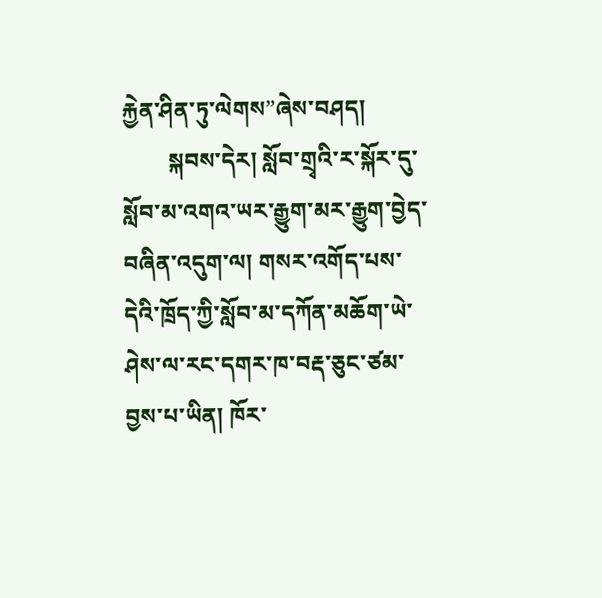རྐྱེན་ཤིན་ཏུ་ལེགས”ཞེས་བཤད།
        སྐབས་དེར། སློབ་གྲྭའི་ར་སྐོར་དུ་སློབ་མ་འགའ་ཡར་རྒྱུག་མར་རྒྱུག་བྱེད་བཞིན་འདུག་ལ། གསར་འགོད་པས་དེའི་ཁྲོད་ཀྱི་སློབ་མ་དཀོན་མཆོག་ཡེ་ཤེས་ལ་རང་དགར་ཁ་བརྡ་ཅུང་ཙམ་བྱས་པ་ཡིན། ཁོར་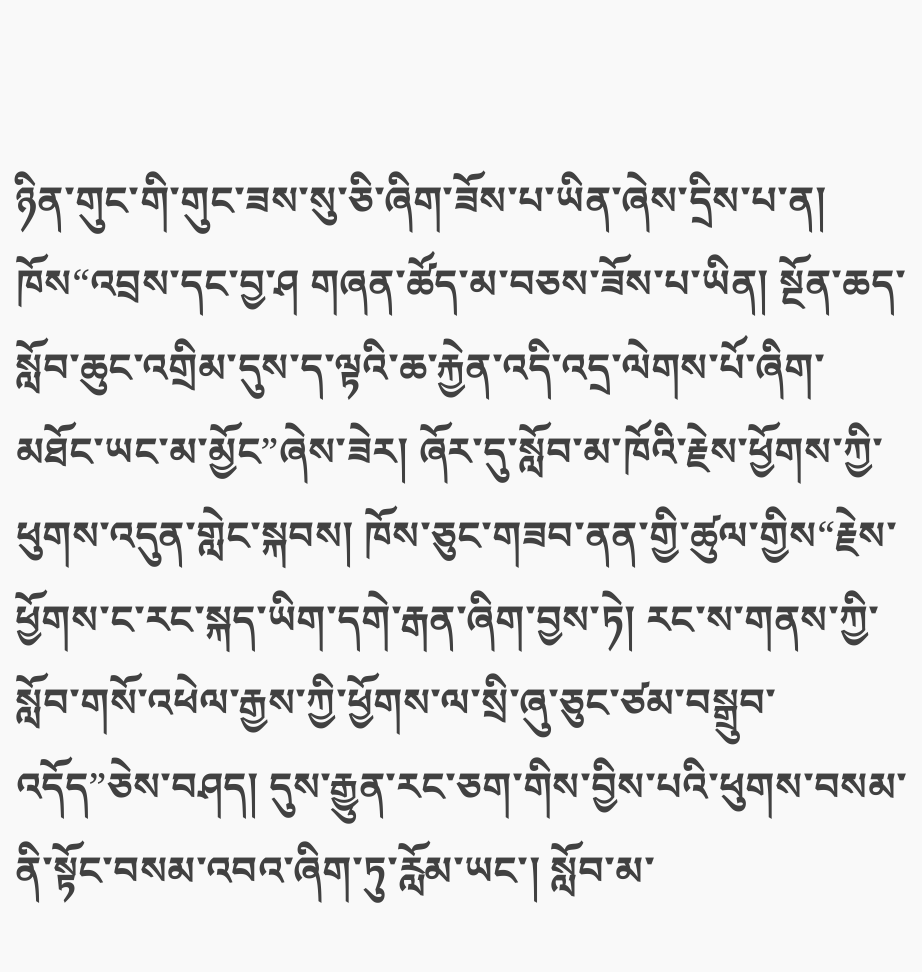ཉིན་གུང་གི་གུང་ཟས་སུ་ཅི་ཞིག་ཟོས་པ་ཡིན་ཞེས་དྲིས་པ་ན། ཁོས“འབྲས་དང་བྱ་ཤ གཞན་ཚོད་མ་བཅས་ཟོས་པ་ཡིན། སྔོན་ཆད་སློབ་ཆུང་འགྲིམ་དུས་ད་ལྟའི་ཆ་རྐྱེན་འདི་འདྲ་ལེགས་པོ་ཞིག་མཐོང་ཡང་མ་མྱོང”ཞེས་ཟེར། ཞོར་དུ་སློབ་མ་ཁོའི་རྗེས་ཕྱོགས་ཀྱི་ཕུགས་འདུན་གླེང་སྐབས། ཁོས་ཅུང་གཟབ་ནན་གྱི་ཚུལ་གྱིས“རྗེས་ཕྱོགས་ང་རང་སྐད་ཡིག་དགེ་རྒན་ཞིག་བྱས་ཏེ། རང་ས་གནས་ཀྱི་སློབ་གསོ་འཕེལ་རྒྱས་ཀྱི་ཕྱོགས་ལ་སྲི་ཞུ་ཅུང་ཙམ་བསྒྲུབ་འདོད”ཅེས་བཤད། དུས་རྒྱུན་རང་ཅག་གིས་བྱིས་པའི་ཕུགས་བསམ་ནི་སྟོང་བསམ་འབའ་ཞིག་ཏུ་རློམ་ཡང་། སློབ་མ་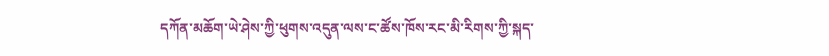དཀོན་མཆོག་ཡེ་ཤེས་ཀྱི་ཕུགས་འདུན་ལས་ང་ཚོས་ཁོས་རང་མི་རིགས་ཀྱི་སྐད་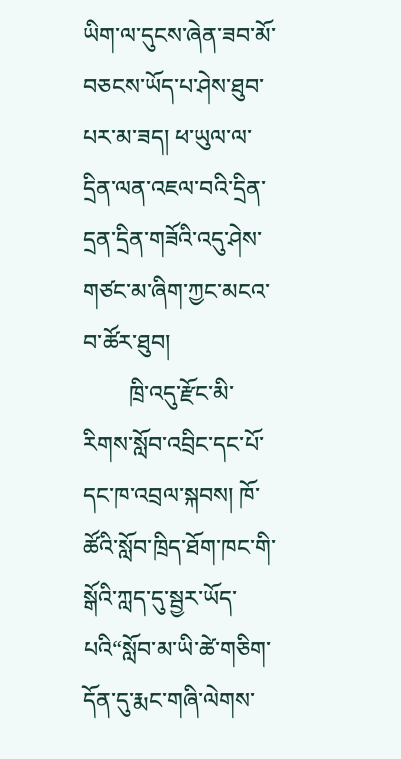ཡིག་ལ་དུངས་ཞེན་ཟབ་མོ་བཅངས་ཡོད་པ་ཤེས་ཐུབ་པར་མ་ཟད། ཕ་ཡུལ་ལ་དྲིན་ལན་འཇལ་བའི་དྲིན་དྲན་དྲིན་གཟོའི་འདུ་ཤེས་གཙང་མ་ཞིག་ཀྱང་མངའ་བ་ཚོར་ཐུབ།
        ཁྲི་འདུ་རྫོང་མི་རིགས་སློབ་འབྲིང་དང་པོ་དང་ཁ་འབྲལ་སྐབས། ཁོ་ཚོའི་སློབ་ཁྲིད་ཐོག་ཁང་གི་སྒོའི་ཀླད་དུ་སྦྱར་ཡོད་པའི“སློབ་མ་ཡི་ཚེ་གཅིག་དོན་དུ་རྨང་གཞི་ལེགས་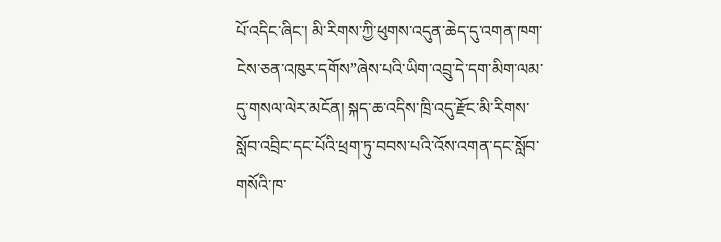པོ་འདིང་ཞིང་། མི་རིགས་ཀྱི་ཕུགས་འདུན་ཆེད་དུ་འགན་ཁག་ངེས་ཅན་འཁུར་དགོས”ཞེས་པའི་ཡིག་འབྲུ་དེ་དག་མིག་ལམ་དུ་གསལ་ལེར་མངོན། སྐད་ཆ་འདིས་ཁྲི་འདུ་རྫོང་མི་རིགས་སློབ་འབྲིང་དང་པོའི་ཕྲག་ཏུ་བབས་པའི་འོས་འགན་དང་སློབ་གསོའི་ཁ་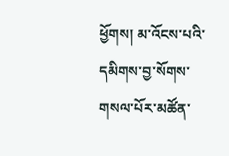ཕྱོགས། མ་འོངས་པའི་དམིགས་བྱ་སོགས་གསལ་པོར་མཚོན་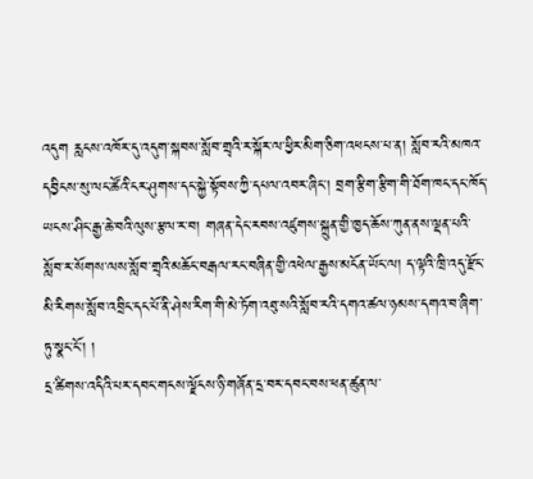འདུག རླངས་འཁོར་དུ་འདུག་སྐབས་སློབ་གྲྭའི་ར་སྐོར་ལ་ཕྱིར་མིག་ཅིག་འཕངས་པ་ན། སློབ་རའི་མཁའ་དབྱིངས་སུ་ལང་ཚོའི་ངར་ཤུགས་དང་སྐྱེ་སྟོབས་ཀྱི་དཔལ་འབར་ཞིང་། བྲག་རྩིག་རྩིག་གི་ཐོག་ཁང་དང་ཁོད་ཡངས་ཤིང་རྒྱ་ཆེ་བའི་ལུས་རྩལ་ར་བ། གཞན་དེང་རབས་འཛུགས་སྐྲུན་གྱི་ཁྱད་ཆོས་ཀུན་ནས་ལྡན་པའི་སློབ་ར་སོགས་ལས་སློབ་གྲྭའི་མཆོང་བརྒལ་རང་བཞིན་གྱི་འཕེལ་རྒྱས་མངོན་ཡོང་ལ། ད་ལྟའི་ཁྲི་འདུ་རྫོང་མི་རིགས་སློབ་འབྲིང་དང་པོ་ནི་ཤེས་རིག་གི་མེ་ཏོག་འཐུ་སའི་སློབ་རའི་དགའ་ཚལ་ཉམས་དགའ་བ་ཞིག་ཏུ་སྣང་ངོ་། །
དྲ་ཚིགས་འདིའི་པར་དབང་གངས་ལྗོངས་ཉི་གཞོན་དྲ་བར་དབང་བས་ཕན་ཚུན་ལ་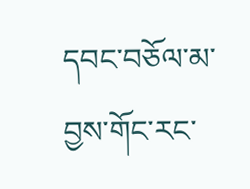དབང་བཅོལ་མ་བྱས་གོང་རང་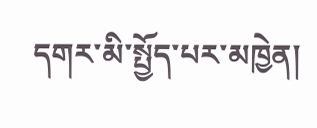དགར་མི་སྤྱོད་པར་མཁྱེན།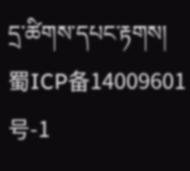དྲ་ཚིགས་དཔང་རྟགས། 蜀ICP备14009601号-1